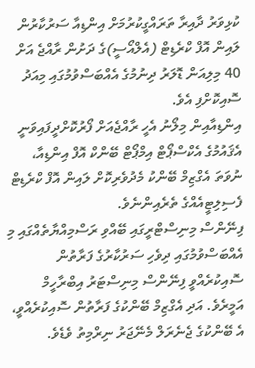ކުޅިވަރު ދާއިރާ ތަރައްގީކުރުމަށް އިންޑިއާ ސަރުކާރުން ލައިން އޮފް ކްރެޑިޓް (އެލްއޯސީ)ގެ ދަށުން ރާއްޖެ އަށް 40 މިލިއަން ޑޮލަރު ދިނުމުގެ އެއްބަސްވުމުގައި މިއަދު ސޮއިކޮށްފި އެވެ.
އިންޑިއާއިން މިލޯނު އެހީ ރާއްޖެއަށް ފޯރުކޮށްދީފައިވަނީ އެޤައުމުގެ އެކްސްޕޯޓް އިމްޕޯޓް ބޭންކް އޮފް އިންޑިއާ، ނުވަތަ އެގްޒިމް ބޭންކު މެދުވެރިކޮށް ލައިން އޮފް ކްރެޑިޓް ފެސިލިޓީއެއްގެ ތެރެއިންނެވެ.
ފިނޭންސް މިނިސްޓްރީގައި ބޭއްވި ރަސްމިއްޔާތެއްގައި މި އެއްބަސްވުމުގައި ދިވެހި ސަރުކާރުގެ ފަރާތުން ސޮއިކުރެއްވީ ފިނޭންސް މިނިސްޓަރު އިބްރާހީމް އަމީރެވެ. އަދި އެގްޒިމް ބޭންކުގެ ފަރާތުން ސޮއިކުރެއްވީ، އެ ބޭންކުގެ ޖެނެރަލް މެނޭޖަރު ނިރްމިތު ވެޑެވެ.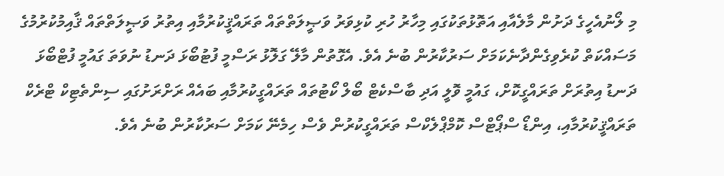މި ލޯނުއެހީގެ ދަށުން މާލެއާއި އަތޮޅުތަކުގައި މިހާރު ހުރި ކުޅިވަރު ވަޞީލަތްތައް ތަރައްޤީކުރުމާއި އިތުރު ވަޞީލަތްތައް ޤާއިމުކުރުމުގެ މަސައްކަތް ކުރެވިގެންދާނެކަމަށް ސަރުކާރުން ބުނެ އެވެ. އެގޮތުން މާލޭ ގަލޮޅު ރަސްމީ ފުޓުބޯޅަ ދަނޑު ނުވަތަ ގައުމީ ފުޓްބޯޅަ ދަނޑު އިތުރަށް ތަރައްގީކޮށް، ގައުމީ ވޮލީ އަދި ބާސްކެޓް ބޯލް ކޯޓުތައް ތަރައްގީކުރުމާއި ބައެއް ރަށްރަށުގައި ސިންތެޓިކް ޓްރެކް ތަރައްޤީކުރުމާއި، އިންޑޯ ސްޕޯޓްސް ކޮމްޕްލެކްސް ތަރައްގީކުރުން ވެސް ހިމެނޭ ކަމަށް ސަރުކާރުން ބުނެ އެވެ.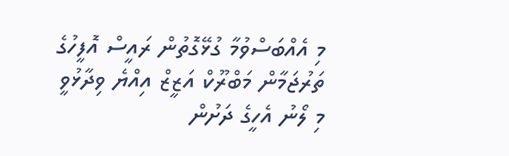މި އެއްބަސްވުމާ ގުޅޭގޮތުން ރައީސް އޮފީހުގެ ތަރުޖަމާން މަބްރޫކް އަޒީޒް އިއްޔެ ވިދާޅުވީ މި ލޯނު އެހީގެ ދަށުން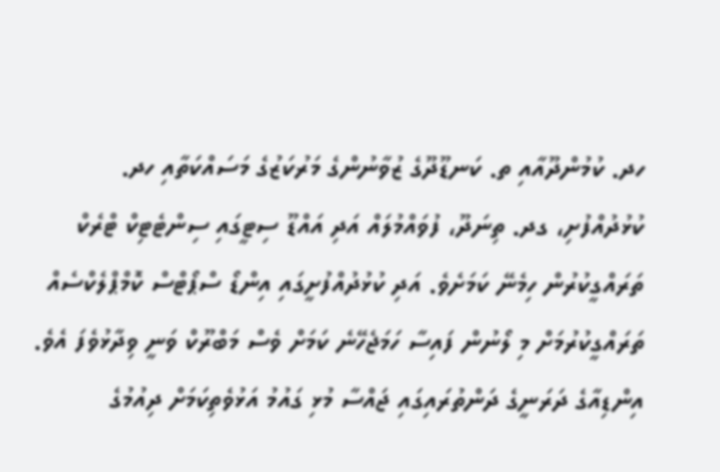ހދ. ކުމުންދޫއާއި ތ. ކަނޑޫދޫގެ ޒުވާނުންގެ މަރުކަޒުގެ މަސައްކަތާއި ހދ. ކުޅުދުއްފުށި، ގދ. ތިނަދޫ، ފުވައްމުލައް އަދި އައްޑޫ ސިޓީގައި ސިންޓެޓިކް ޓްރެކް ތަރައްގީކުރުން ހިމެނޭ ކަމަށެވެ. އަދި ކުޅުދުއްފުށީގައި އިންޑޯ ސްޕޯޓްސް ކޮމްޕްލެކްސެއް ތަރައްގީކުރުމަށް މި ލޯނުން ފައިސާ ހަމަޖެހޭނެ ކަމަށް ވެސް މަބްރޫކް ވަނީ ވިދާޅުވެފަ އެވެ.
އިންޑިއާގެ ދަރަނީގެ ދަންތުރައިގައި ޖައްސާ މުޅި ގައުމު އަޅުވެތިކަމަށް ދިއުމުގެ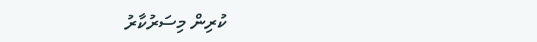ކުރިން މިސަރުކާރު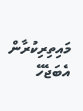މައިތިރިކުރާން އެބަޖެހޭ